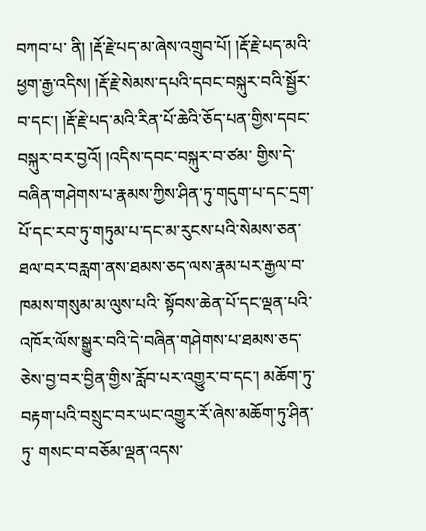བཀབ་པ་ ནི། །རྡོ་རྗེ་པད་མ་ཞེས་འགྲུབ་པོ། །རྡོ་རྗེ་པད་མའི་ཕྱག་རྒྱ་འདིས། །རྡོ་རྗེ་སེམས་དཔའི་དབང་བསྐུར་བའི་སྦྱོར་བ་དང་། །རྡོ་རྗེ་པད་མའི་རིན་པོ་ཆེའི་ཅོད་པན་གྱིས་དབང་བསྐུར་བར་བྱའོ། །འདིས་དབང་བསྐུར་བ་ཙམ་ གྱིས་དེ་བཞིན་གཤེགས་པ་རྣམས་ཀྱིས་ཤིན་ཏུ་གདུག་པ་དང་དྲག་པོ་དང་རབ་ཏུ་གཏུམ་པ་དང་མ་རུངས་པའི་སེམས་ཅན་ཐལ་བར་བརླག་ནས་ཐམས་ཅད་ལས་རྣམ་པར་རྒྱལ་བ་ཁམས་གསུམ་མ་ལུས་པའི་ སྟོབས་ཆེན་པོ་དང་ལྡན་པའི་འཁོར་ལོས་སྒྱུར་བའི་དེ་བཞིན་གཤེགས་པ་ཐམས་ཅད་ཅེས་བྱ་བར་བྱིན་གྱིས་རློབ་པར་འགྱུར་བ་དང་། མཆོག་ཏུ་བརྟག་པའི་བསྲུང་བར་ཡང་འགྱུར་རོ་ཞེས་མཆོག་ཏུ་ཤིན་ཏུ་ གསང་བ་བཅོམ་ལྡན་འདས་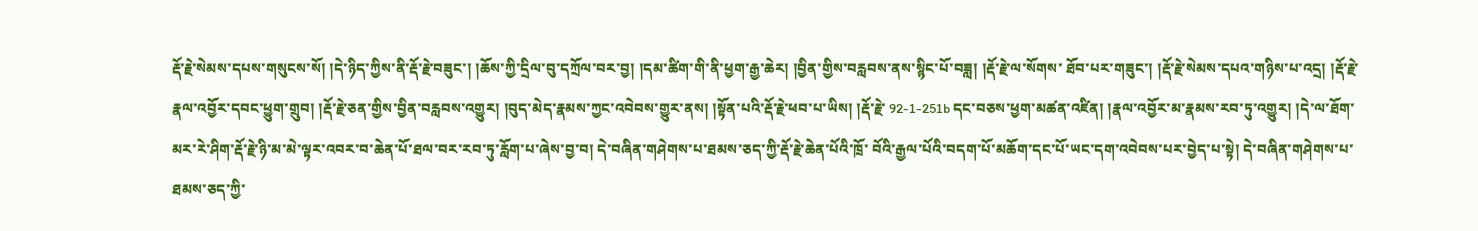རྡོ་རྗེ་སེམས་དཔས་གསུངས་སོ། །དེ་ཉིད་ཀྱིས་ནི་རྡོ་རྗེ་བཟུང་། །ཆོས་ཀྱི་དྲིལ་བུ་དཀྲོལ་བར་བྱ། །དམ་ཚིག་གི་ནི་ཕྱག་རྒྱ་ཆེར། །བྱིན་གྱིས་བརླབས་ནས་སྙིང་པོ་བཟླ། །རྡོ་རྗེ་ལ་སོགས་ ཐོབ་པར་གཟུང་། །རྡོ་རྗེ་སེམས་དཔའ་གཉིས་པ་འདྲ། །རྡོ་རྗེ་རྣལ་འབྱོར་དབང་ཕྱུག་གྲུབ། །རྡོ་རྗེ་ཅན་གྱིས་བྱིན་བརླབས་འགྱུར། །བུད་མེད་རྣམས་ཀྱང་འབེབས་གྱུར་ནས། །སྟོན་པའི་རྡོ་རྗེ་ཕབ་པ་ཡིས། །རྡོ་རྗེ་ 92-1-251b དང་བཅས་ཕྱག་མཚན་འཛིན། །རྣལ་འབྱོར་མ་རྣམས་རབ་ཏུ་འགྱུར། །དེ་ལ་ཐོག་མར་རེ་ཤིག་རྡོ་རྗེ་ཉི་མ་མེ་ལྟར་འབར་བ་ཆེན་པོ་ཐལ་བར་རབ་ཏུ་རློག་པ་ཞེས་བྱ་བ། དེ་བཞིན་གཤེགས་པ་ཐམས་ཅད་ཀྱི་རྡོ་རྗེ་ཆེན་པོའི་ཁྲོ་ བོའི་རྒྱལ་པོའི་བདག་པོ་མཆོག་དང་པོ་ཡང་དག་འབེབས་པར་བྱེད་པ་སྟེ། དེ་བཞིན་གཤེགས་པ་ཐམས་ཅད་ཀྱི་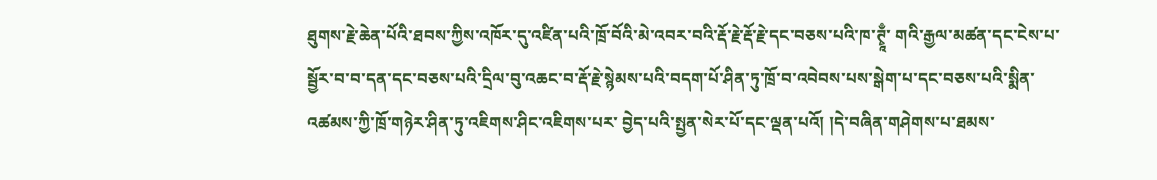ཐུགས་རྗེ་ཆེན་པོའི་ཐབས་ཀྱིས་འཁོར་དུ་འཛིན་པའི་ཁྲོ་བོའི་མེ་འབར་བའི་རྡོ་རྗེ་རྡོ་རྗེ་དང་བཅས་པའི་ཁ་ཊྭཱྃ་ གའི་རྒྱལ་མཚན་དང་ངེས་པ་སྦྱོར་བ་བ་དན་དང་བཅས་པའི་དྲིལ་བུ་འཆང་བ་རྡོ་རྗེ་སྙེམས་པའི་བདག་པོ་ཤིན་ཏུ་ཁྲོ་བ་འབེབས་པས་སྒེག་པ་དང་བཅས་པའི་སྨིན་འཚམས་ཀྱི་ཁྲོ་གཉེར་ཤིན་ཏུ་འཇིགས་ཤིང་འཇིགས་པར་ བྱེད་པའི་སྤྱན་སེར་པོ་དང་ལྡན་པའོ། །དེ་བཞིན་གཤེགས་པ་ཐམས་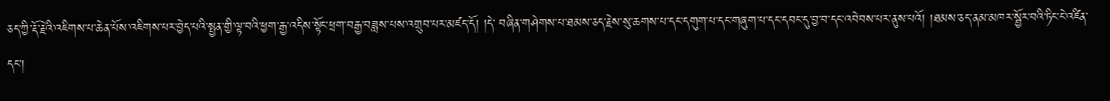ཅད་ཀྱི་རྡོ་རྗེའི་འཇིགས་པ་ཆེན་པོས་འཇིགས་པར་བྱེད་པའི་སྤྱན་གྱི་ལྟ་བའི་ཕྱག་རྒྱ་འདིས་སྟོང་ཕྲག་བརྒྱ་བཟླས་པས་འགྲུབ་པར་མཛད་དོ། །དེ་ བཞིན་གཤེགས་པ་ཐམས་ཅད་རྗེས་སུ་ཆགས་པ་དང་དགུག་པ་དང་གཞུག་པ་དང་དབང་དུ་བྱ་བ་དང་འབེབས་པར་ནུས་པའོ། །ཐམས་ཅད་ནམ་མཁར་སྦྱོར་བའི་ཏིང་ངེ་འཛིན་དང་།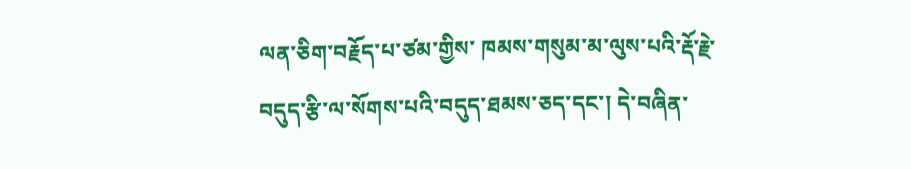ལན་ཅིག་བརྗོད་པ་ཙམ་གྱིས་ ཁམས་གསུམ་མ་ལུས་པའི་རྡོ་རྗེ་བདུད་རྩི་ལ་སོགས་པའི་བདུད་ཐམས་ཅད་དང་། དེ་བཞིན་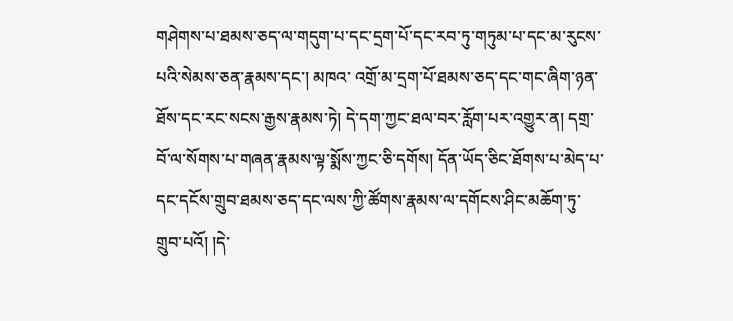གཤེགས་པ་ཐམས་ཅད་ལ་གདུག་པ་དང་དྲག་པོ་དང་རབ་ཏུ་གཏུམ་པ་དང་མ་རུངས་པའི་སེམས་ཅན་རྣམས་དང་། མཁའ་ འགྲོ་མ་དྲག་པོ་ཐམས་ཅད་དང་གང་ཞིག་ཉན་ཐོས་དང་རང་སངས་རྒྱས་རྣམས་ཏེ། དེ་དག་ཀྱང་ཐལ་བར་རློག་པར་འགྱུར་ན། དགྲ་བོ་ལ་སོགས་པ་གཞན་རྣམས་ལྟ་སྨོས་ཀྱང་ཅི་དགོས། དོན་ཡོད་ཅིང་ཐོགས་པ་མེད་པ་ དང་དངོས་གྲུབ་ཐམས་ཅད་དང་ལས་ཀྱི་ཚོགས་རྣམས་ལ་དགོངས་ཤིང་མཆོག་ཏུ་གྲུབ་པའོ། །དེ་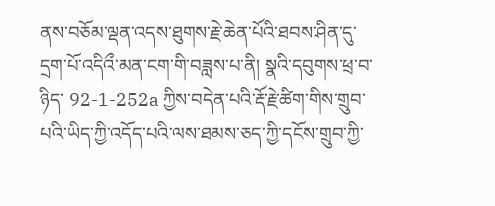ནས་བཅོམ་ལྡན་འདས་ཐུགས་རྗེ་ཆེན་པོའི་ཐབས་ཤིན་དུ་དྲག་པོ་འདིའྀ་མན་ངག་གི་བཟླས་པ་ནི། སྣའི་དབུགས་ཕྲ་བ་ཉིད་ 92-1-252a ཀྱིས་བདེན་པའི་རྡོ་རྗེ་ཚིག་གིས་གྲུབ་པའི་ཡིད་ཀྱི་འདོད་པའི་ལས་ཐམས་ཅད་ཀྱི་དངོས་གྲུབ་ཀྱི་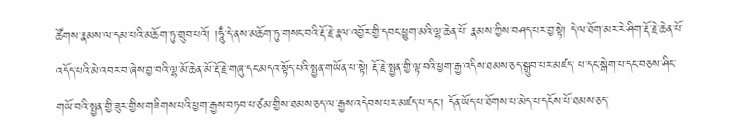ཚོགས་རྣམས་ལ་དམ་པའི་མཆོག་ཏུ་གྲུབ་པའོ། །ཧཱུྃ་དེ་ནས་མཆོག་ཏུ་གསང་བའི་རྡོ་རྗེ་རྣལ་འབྱོར་གྱི་དབང་ཕྱུག་མའི་ལྷ་ཆེན་པོ་ རྣམས་ཀྱིས་བཤད་པར་བྱ་སྟེ། དེ་ལ་ཐོག་མར་རེ་ཤིག་རྡོ་རྗེ་ཆེན་པོ་འདོད་པའི་མེ་འབར་བ་ཞེས་བྱ་བའི་ལྷ་མོ་ཆེན་མོ་རྡོ་རྗེ་གཞུ་དང་མདའ་སྟོད་པའི་སྤྱན་གཡོན་པ་སྟེ། རྡོ་རྗེ་སྤྱན་གྱི་ལྟ་བའི་ཕྱག་རྒྱ་འདིས་ཐམས་ཅད་སྒྲུབ་པར་མཛད་ པ་དང་སྒེག་པ་དང་བཅས་ཤིང་གཡོ་བའི་སྤྱན་གྱི་ཟུར་གྱིས་གཟིགས་པའི་ཕྱག་རྒྱས་བཏབ་པ་ཙམ་གྱིས་ཐམས་ཅད་ལ་རྒྱས་འདེབས་པར་མཛད་པ་དང་། དོན་ཡོད་པ་ཐོགས་པ་མེད་པ་དངོས་པོ་ཐམས་ཅད་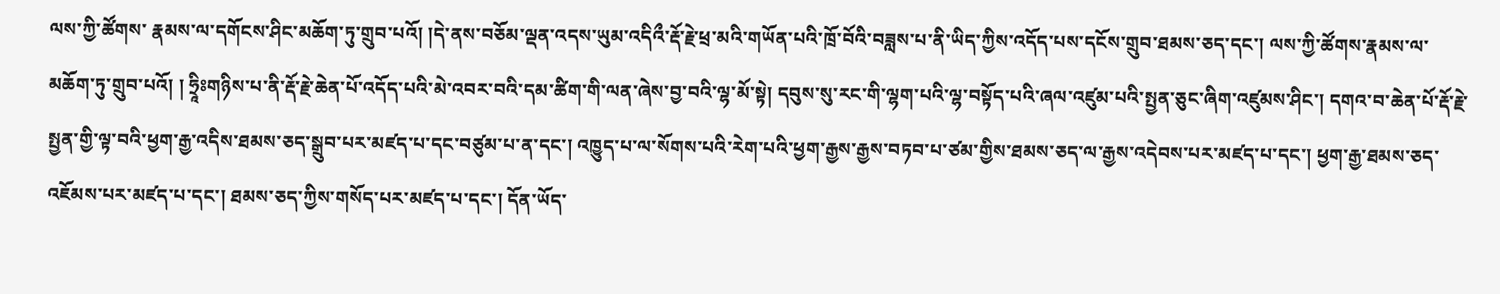ལས་ཀྱི་ཚོགས་ རྣམས་ལ་དགོངས་ཤིང་མཆོག་ཏུ་གྲུབ་པའོ། །དེ་ནས་བཅོམ་ལྡན་འདས་ཡུམ་འདིའྀ་རྡོ་རྗེ་ཕྲ་མའི་གཡོན་པའི་ཁྲོ་བོའི་བཟླས་པ་ནི་ཡིད་ཀྱིས་འདོད་པས་དངོས་གྲུབ་ཐམས་ཅད་དང་། ལས་ཀྱི་ཚོགས་རྣམས་ལ་མཆོག་ཏུ་གྲུབ་པའོ། ། ཧྲཱིཿགཉིས་པ་ནི་རྡོ་རྗེ་ཆེན་པོ་འདོད་པའི་མེ་འབར་བའི་དམ་ཚིག་གི་ལན་ཞེས་བྱ་བའི་ལྷ་མོ་སྟེ། དབུས་སུ་རང་གི་ལྷག་པའི་ལྷ་བསྟོད་པའི་ཞལ་འཛུམ་པའི་སྤྱན་ཅུང་ཞིག་འཛུམས་ཤིང་། དགའ་བ་ཆེན་པོ་རྡོ་རྗེ་ སྤྱན་གྱི་ལྟ་བའི་ཕྱག་རྒྱ་འདིས་ཐམས་ཅད་སྒྲུབ་པར་མཛད་པ་དང་བཙུམ་པ་ན་དང་། འཁྱུད་པ་ལ་སོགས་པའི་རེག་པའི་ཕྱག་རྒྱས་རྒྱས་བཏབ་པ་ཙམ་གྱིས་ཐམས་ཅད་ལ་རྒྱས་འདེབས་པར་མཛད་པ་དང་། ཕྱག་རྒྱ་ཐམས་ཅད་ འཇོམས་པར་མཛད་པ་དང་། ཐམས་ཅད་ཀྱིས་གསོད་པར་མཛད་པ་དང་། དོན་ཡོད་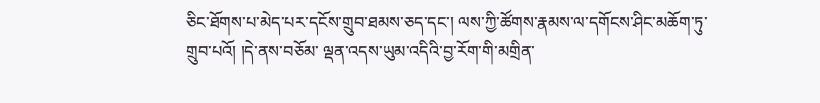ཅིང་ཐོགས་པ་མེད་པར་དངོས་གྲུབ་ཐམས་ཅད་དང་། ལས་ཀྱི་ཚོགས་རྣམས་ལ་དགོངས་ཤིང་མཆོག་ཏུ་གྲུབ་པའོ། །དེ་ནས་བཅོམ་ ལྡན་འདས་ཡུམ་འདིའི་བྱ་རོག་གི་མགྲིན་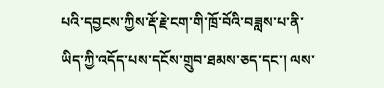པའི་དབྱངས་ཀྱིས་རྡོ་རྗེ་ངག་གི་ཁྲོ་བོའི་བཟླས་པ་ནི་ཡིད་ཀྱི་འདོད་པས་དངོས་གྲུབ་ཐམས་ཅད་དང་། ལས་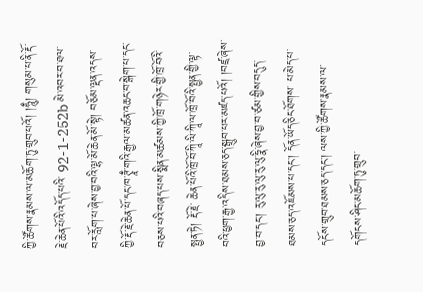ཀྱི་ཚོགས་རྣམས་ལ་མཆོག་ཏུ་གྲུབ་པའོ། །ཧཱུྃ། གསུམ་པ་ནི་རྡོ་རྗེ་ཆེན་པོའི་འདོད་པའི་ 92-1-252b མེ་འབར་བ་ཐལ་བར་རློག་པ་ཞེས་བྱ་བའི་ལྷ་མོ་ཆེན་མོ་སྟེ། བཅོམ་ལྡན་འདས་ཀྱི་རྡོ་རྗེ་ཆེན་པོ་དང་ཁ་ཊྭཱྃ་གའི་རྒྱལ་མཚན་འཆང་བ་སྒེག་པ་དང་བཅས་པའི་བཞད་པས་སྨིན་མཚམས་ཀྱི་ཁྲོ་གཉེར་གྱི་ཁྲོ་བོའི་སྤྱན་ཏེ། རྡོ་རྗེ་ ཆེན་པོའི་ཁྲོ་བོ་ཀཱི་ལི་ཀཱི་ལ་ཁྲོ་བོའི་སྤྱན་གྱི་ལྟ་བའི་ཕྱག་རྒྱ་འདིས་ཐམས་ཅད་སྒྲུབ་པར་མཛད་པའོ། །བཛྲ་ཞེས་བྱ་བ་དང་། རུ་ལུ་རུ་ལུ་རུ་ལུ་ཧྣི་ཞེས་བྱ་བ་ཙམ་གྱིས་བདུད་ཐམས་ཅད་འཇོམས་པ་དང་། དོན་ཡོད་ཅིང་ཐོགས་ པ་མེད་པ་དངོས་གྲུབ་ཐམས་ཅད་དང་། ལས་ཀྱི་ཚོགས་རྣམས་ལ་དགོངས་ཤིང་མཆོག་ཏུ་གྲུབ་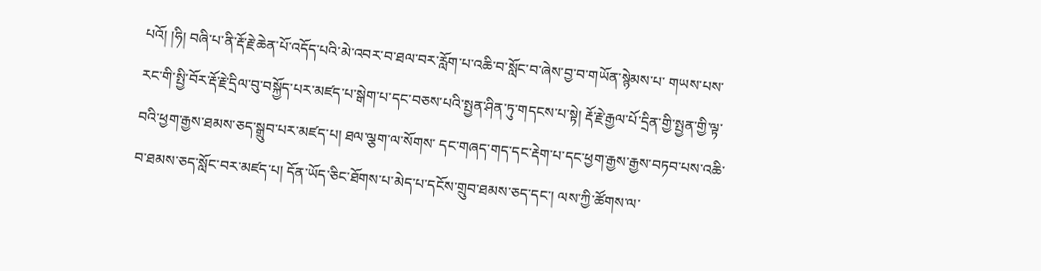པའོ། །ཧི། བཞི་པ་ནི་རྡོ་རྗེ་ཆེན་པོ་འདོད་པའི་མེ་འབར་བ་ཐལ་བར་རློག་པ་འཆི་བ་སློང་བ་ཞེས་བྱ་བ་གཡོན་སྙེམས་པ་ གཡས་པས་རང་གི་སྤྱི་བོར་རྡོ་རྗེ་དྲིལ་བུ་བསྐྱོད་པར་མཛད་པ་སྒེག་པ་དང་བཅས་པའི་སྤྱན་ཤིན་ཏུ་གདངས་པ་སྟེ། རྡོ་རྗེ་རྒྱལ་པོ་དྲིན་གྱི་སྤྱན་གྱི་ལྟ་བའི་ཕྱག་རྒྱས་ཐམས་ཅད་སྒྲུབ་པར་མཛད་པ། ཐལ་ལྕག་ལ་སོགས་ དང་གཞད་གད་དང་རྡེག་པ་དང་ཕྱག་རྒྱས་རྒྱས་བཏབ་པས་འཆི་བ་ཐམས་ཅད་སློང་བར་མཛད་པ། དོན་ཡོད་ཅིང་ཐོགས་པ་མེད་པ་དངོས་གྲུབ་ཐམས་ཅད་དང་། ལས་ཀྱི་ཚོགས་ལ་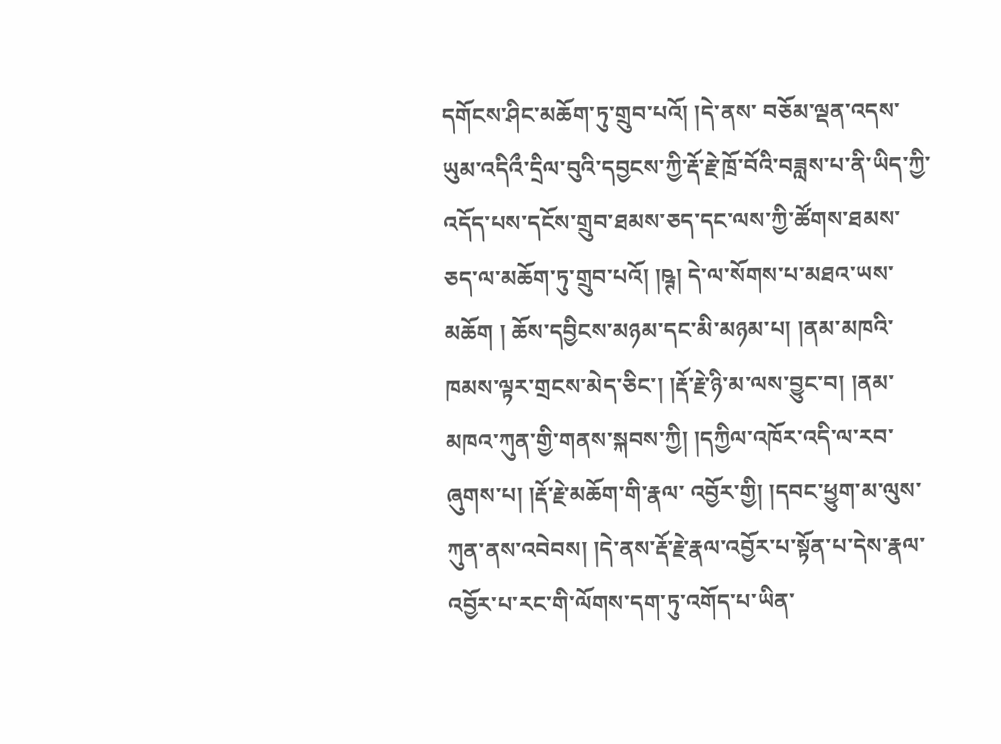དགོངས་ཤིང་མཆོག་ཏུ་གྲུབ་པའོ། །དེ་ནས་ བཅོམ་ལྡན་འདས་ཡུམ་འདིའྀ་དྲིལ་བུའི་དབྱངས་ཀྱི་རྡོ་རྗེ་ཁྲོ་བོའི་བཟླས་པ་ནི་ཡིད་ཀྱི་འདོད་པས་དངོས་གྲུབ་ཐམས་ཅད་དང་ལས་ཀྱི་ཚོགས་ཐམས་ཅད་ལ་མཆོག་ཏུ་གྲུབ་པའོ། །ཥྚ། དེ་ལ་སོགས་པ་མཐའ་ཡས་མཆོག ། ཆོས་དབྱིངས་མཉམ་དང་མི་མཉམ་པ། །ནམ་མཁའི་ཁམས་ལྟར་གྲངས་མེད་ཅིང་། །རྡོ་རྗེ་ཉི་མ་ལས་བྱུང་བ། །ནམ་མཁའ་ཀུན་གྱི་གནས་སྐབས་ཀྱི། །དཀྱིལ་འཁོར་འདི་ལ་རབ་ཞུགས་པ། །རྡོ་རྗེ་མཆོག་གི་རྣལ་ འབྱོར་གྱི། །དབང་ཕྱུག་མ་ལུས་ཀུན་ནས་འབེབས། །དེ་ནས་རྡོ་རྗེ་རྣལ་འབྱོར་པ་སྟོན་པ་དེས་རྣལ་འབྱོར་པ་རང་གི་ལོགས་དག་ཏུ་འགོད་པ་ཡིན་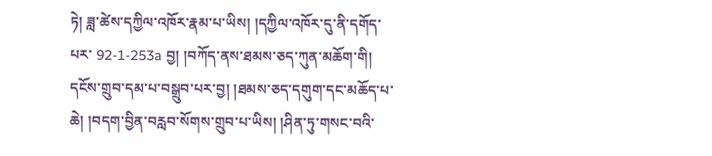ཏེ། ཟླ་ཚེས་དཀྱིལ་འཁོར་རྣམ་པ་ཡིས། །དཀྱིལ་འཁོར་དུ་ནི་དགོད་པར་ 92-1-253a བྱ། །བཀོད་ནས་ཐམས་ཅད་ཀུན་མཆོག་གི། དངོས་གྲུབ་དམ་པ་བསྒྲུབ་པར་བྱ། །ཐམས་ཅད་དགུག་དང་མཆོད་པ་ཆེ། །བདག་བྱིན་བརླབ་སོགས་གྲུབ་པ་ཡིས། །ཤིན་ཏུ་གསང་བའི་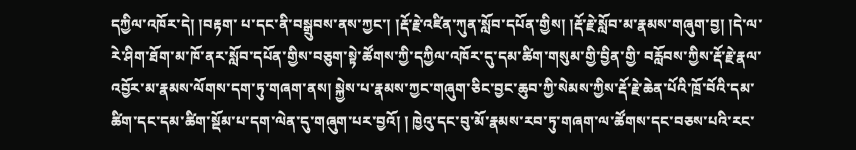དཀྱིལ་འཁོར་དེ། །བརྟག་ པ་དང་ནི་བསྒྲུབས་ནས་ཀྱང་། །རྡོ་རྗེ་འཛིན་ཀུན་སློབ་དཔོན་གྱིས། །རྡོ་རྗེ་སློབ་མ་རྣམས་གཞུག་བྱ། །དེ་ལ་རེ་ཤིག་ཐོག་མ་ཁོ་ནར་སློབ་དཔོན་གྱིས་བཅུག་སྟེ་ཚོགས་ཀྱི་དཀྱིལ་འཁོར་དུ་དམ་ཚིག་གསུམ་གྱི་བྱིན་གྱི་ བརློབས་ཀྱིས་རྡོ་རྗེ་རྣལ་འབྱོར་མ་རྣམས་ལོགས་དག་ཏུ་གཞག་ནས། སྐྱེས་པ་རྣམས་ཀྱང་གཞུག་ཅིང་བྱང་ཆུབ་ཀྱི་སེམས་ཀྱིས་རྡོ་རྗེ་ཆེན་པོའི་ཁྲོ་བོའི་དམ་ཚིག་དང་དམ་ཚིག་སྡོམ་པ་དག་ལེན་དུ་གཞུག་པར་བྱའོ། ། ཁྱེའུ་དང་བུ་མོ་རྣམས་རབ་ཏུ་གཞག་ལ་ཚོགས་དང་བཅས་པའི་རང་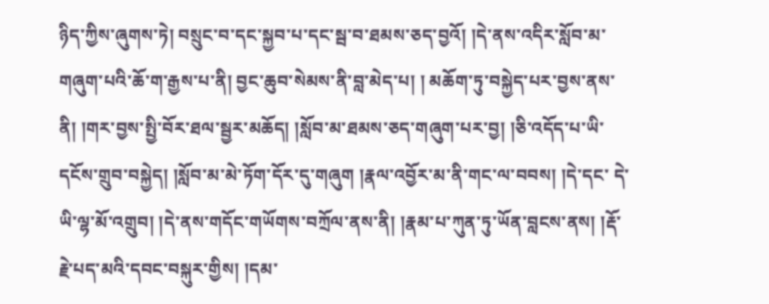ཉིད་ཀྱིས་ཞུགས་ཏེ། བསྲུང་བ་དང་སྐྱབ་པ་དང་སྦ་བ་ཐམས་ཅད་བྱའོ། །དེ་ནས་འདིར་སློབ་མ་གཞུག་པའི་ཆོ་ག་རྒྱས་པ་ནི། བྱང་ཆུབ་སེམས་ནི་བླ་མེད་པ། ། མཆོག་ཏུ་བསྐྱེད་པར་བྱས་ནས་ནི། །གར་བྱས་སྤྱི་བོར་ཐལ་སྦྱར་མཆོད། །སློབ་མ་ཐམས་ཅད་གཞུག་པར་བྱ། །ཅི་འདོད་པ་ཡི་དངོས་གྲུབ་བསྐྱེད། །སློབ་མ་མེ་ཏོག་དོར་དུ་གཞུག །རྣལ་འབྱོར་མ་ནི་གང་ལ་བབས། །དེ་དང་ དེ་ཡི་ལྷ་མོ་འགྲུབ། །དེ་ནས་གདོང་གཡོགས་བཀྲོལ་ནས་ནི། །རྣམ་པ་ཀུན་ཏུ་ཡོན་བླངས་ནས། །རྡོ་རྗེ་པད་མའི་དབང་བསྐུར་གྱིས། །དམ་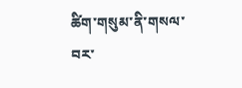ཚིག་གསུམ་ནི་གསལ་བར་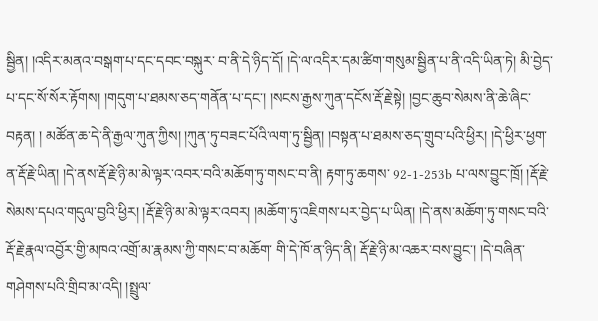སྦྱིན། །འདིར་མནའ་བསྒག་པ་དང་དབང་བསྐུར་ བ་ནི་དེ་ཉིད་དོ། །དེ་ལ་འདིར་དམ་ཚིག་གསུམ་སྦྱིན་པ་ནི་འདི་ཡིན་ཏེ། མི་བྱེད་པ་དང་སོ་སོར་རྟོགས། །གདུག་པ་ཐམས་ཅད་གནོན་པ་དང་། །སངས་རྒྱས་ཀུན་དངོས་རྡོ་རྗེ་སྟེ། །བྱང་ཆུབ་སེམས་ནི་ཆེ་ཞིང་བརྟན། ། མཚོན་ཆ་དེ་ནི་རྒྱལ་ཀུན་ཀྱིས། །ཀུན་ཏུ་བཟང་པོའི་ལག་ཏུ་སྦྱིན། །བསྟན་པ་ཐམས་ཅད་གྲུབ་པའི་ཕྱིར། །དེ་ཕྱིར་ཕྱག་ན་རྡོ་རྗེ་ཡིན། །དེ་ནས་རྡོ་རྗེ་ཉི་མ་མེ་ལྟར་འབར་བའི་མཆོག་ཏུ་གསང་བ་ནི། རྟག་ཏུ་ཆགས་ 92-1-253b པ་ལས་བྱུང་ཁྲོ། །རྡོ་རྗེ་སེམས་དཔའ་གདུལ་བྱའི་ཕྱིར། །རྡོ་རྗེ་ཉི་མ་མེ་ལྟར་འབར། །མཆོག་ཏུ་འཇིགས་པར་བྱེད་པ་ཡིན། །དེ་ནས་མཆོག་ཏུ་གསང་བའི་རྡོ་རྗེ་རྣལ་འབྱོར་གྱི་མཁའ་འགྲོ་མ་རྣམས་ཀྱི་གསང་བ་མཆོག་ གི་དེ་ཁོ་ན་ཉིད་ནི། རྡོ་རྗེ་ཉི་མ་འཆར་བས་བྱུང་། །དེ་བཞིན་གཤེགས་པའི་གྲིབ་མ་འདི། །སྤྲུལ་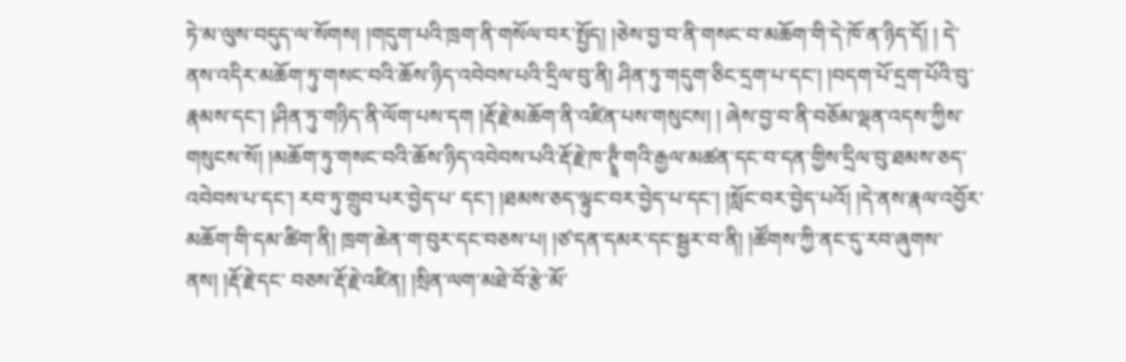ཏེ་མ་ལུས་བདུད་ལ་སོགས། །གདུག་པའི་ཁྲག་ནི་གསོལ་བར་སྤྱོད། །ཅེས་བྱ་བ་ནི་གསང་བ་མཆོག་གི་དེ་ཁོ་ན་ཉིད་དོ། ། དེ་ནས་འདིར་མཆོག་ཏུ་གསང་བའི་ཆོས་ཉིད་འབེབས་པའི་དྲིལ་བུ་ནི། ཤིན་ཏུ་གདུག་ཅིང་དྲག་པ་དང་། །བདག་པོ་དྲག་པོའི་བུ་རྣམས་དང་། །ཤིན་ཏུ་གཉིད་ནི་ལོག་པས་དག །རྡོ་རྗེ་མཆོག་ནི་འཛིན་པས་གསུངས། ། ཞེས་བྱ་བ་ནི་བཅོམ་ལྡན་འདས་ཀྱིས་གསུངས་སོ། །མཆོག་ཏུ་གསང་བའི་ཆོས་ཉིད་འབེབས་པའི་རྡོ་རྗེ་ཁ་ཊྭཱྃ་གའི་རྒྱལ་མཚན་དང་བ་དན་གྱིས་དྲིལ་བུ་ཐམས་ཅད་འབེབས་པ་དང་། རབ་ཏུ་གྲུབ་པར་བྱེད་པ་ དང་། །ཐམས་ཅད་ལྟུང་བར་བྱེད་པ་དང་། །སློང་བར་བྱེད་པའོ། །དེ་ནས་རྣལ་འབྱོར་མཆོག་གི་དམ་ཚིག་ནི། ཁྲག་ཆེན་ག་བུར་དང་བཅས་པ། །ཙ་དན་དམར་དང་སྦྱར་བ་ནི། །ཚོགས་ཀྱི་ནང་དུ་རབ་ཞུགས་ནས། །རྡོ་རྗེ་དང་ བཅས་རྡོ་རྗེ་འཛིན། །སྲིན་ལག་མཐེ་བོ་རྩེ་མོ་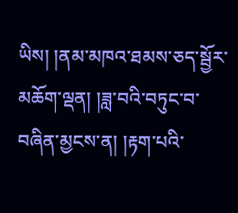ཡིས། །ནམ་མཁའ་ཐམས་ཅད་སྦྱོར་མཆོག་ལྡན། །ཟླ་བའི་བཏུང་བ་བཞིན་མྱངས་ན། །རྟག་པའི་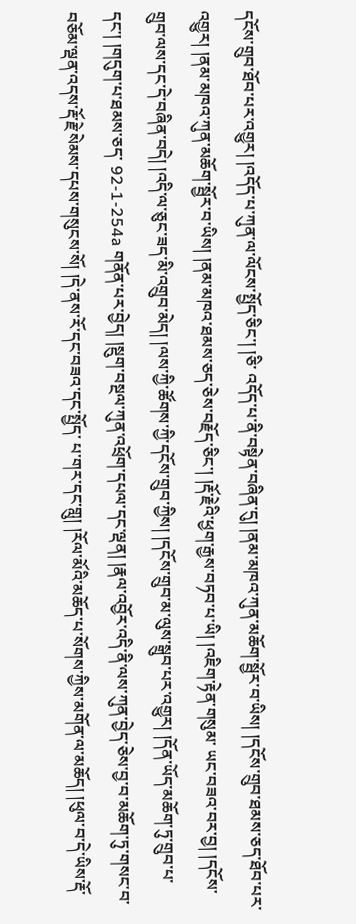དངོས་གྲུབ་ཐོབ་པར་འགྱུར། །འདོད་པ་ཀུན་ལ་ལོངས་སྤྱོད་ཅིང་། །ཅི་ འདོད་པ་ནི་བསྟེན་བཞིན་དུ། །ནམ་མཁའ་ཀུན་མཆོག་སྦྱོར་བ་ཡིས། །དངོས་གྲུབ་ཐམས་ཅད་ཐོབ་པར་འགྱུར། །ནམ་མཁའ་ཀུན་མཆོག་སྦྱོར་བ་ཡིས། །ནམ་མཁའ་ཐམས་ཅད་ཅེས་བརྗོད་ཅིང་། །རྡོ་རྗེའི་ཕྱག་རྒྱས་བཏབ་པ་ཡི། །འཇིག་རྟེན་གསུམ་ ཡང་བཟའ་བར་བྱ། །དངོས་གྲུབ་ལས་དང་དེ་བཞིན་བདེ། །འདི་ལ་ཅུང་ཟད་མི་འགྲུབ་མེད། །ལས་ཀྱི་ཚོགས་ཀྱི་དངོས་གྲུབ་ཀྱིས། །དངོས་གྲུབ་མ་ལུས་སྒྲུབ་པར་འགྱུར། །དོན་ཡོད་མཆོག་ཏུ་གྲུབ་པ་དང་། །གདུག་པ་ཐམས་ཅད་ 92-1-254a གནོན་པར་བྱེད། །སྡུག་བསྔལ་ཀུན་འཕྲོག་དཔལ་དང་ལྡན། །རྣལ་འབྱོར་འདི་ནི་ལས་ཀུན་བྱེད་ཅེས་བྱ་བ་མཆོག་ཏུ་གསང་བ་བཅོམ་ལྡན་འདས་རྡོ་རྗེ་སེམས་དཔས་གསུངས་སོ། །དེ་ནས་རོ་དང་བཟའ་དང་སྤྱོད་ པ་གར་དང་གླུ། །རོལ་མོའི་མཆོད་པ་སོགས་ཀྱིས་མགོན་ལ་མཆོད། །ཕུལ་བ་དེ་ཡིས་རྡོ་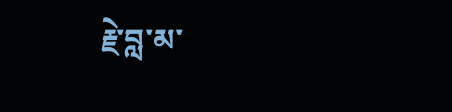རྗེ་བླ་མ་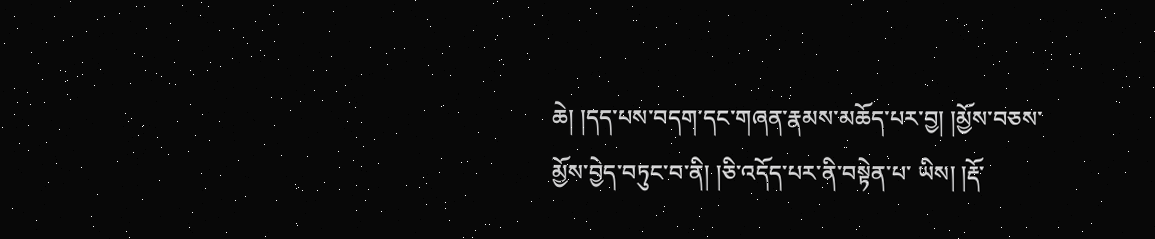ཆེ། །དད་པས་བདག་དང་གཞན་རྣམས་མཆོད་པར་བྱ། །མྱོས་བཅས་མྱོས་བྱེད་བཏུང་བ་ནི། །ཅི་འདོད་པར་ནི་བསྟེན་པ་ ཡིས། །རྡོ་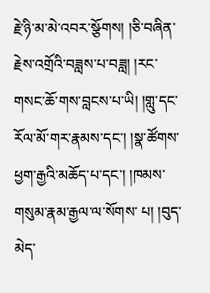རྗེ་ཉི་མ་མེ་འབར་སྩོགས། །ཅི་བཞིན་རྗེས་འགྲོའི་བཟླས་པ་བཟླ། །རང་གསང་ཆོ་གས་བླངས་པ་ཡི། །གླུ་དང་རོལ་མོ་གར་རྣམས་དང་། །སྣ་ཚོགས་ཕྱག་རྒྱའི་མཆོད་པ་དང་། །ཁམས་གསུམ་རྣམ་རྒྱལ་ལ་སོགས་ པ། །བུད་མེད་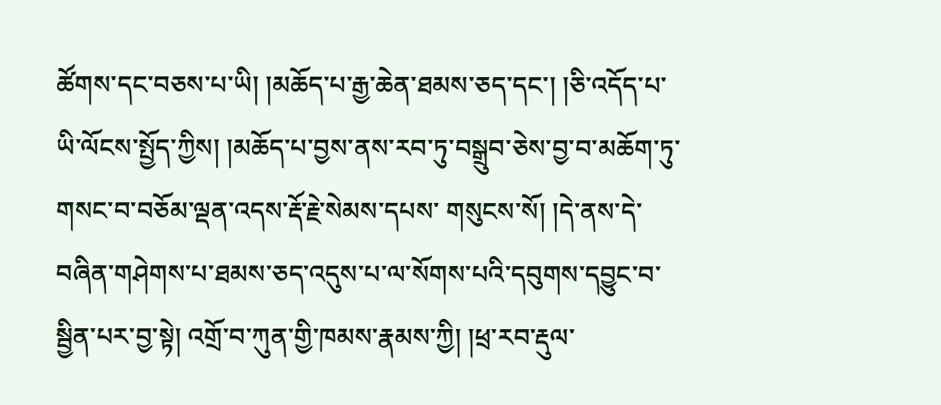ཚོགས་དང་བཅས་པ་ཡི། །མཆོད་པ་རྒྱ་ཆེན་ཐམས་ཅད་དང་། །ཅི་འདོད་པ་ཡི་ལོངས་སྤྱོད་ཀྱིས། །མཆོད་པ་བྱས་ནས་རབ་ཏུ་བསྒྲུབ་ཅེས་བྱ་བ་མཆོག་ཏུ་གསང་བ་བཅོམ་ལྡན་འདས་རྡོ་རྗེ་སེམས་དཔས་ གསུངས་སོ། །དེ་ནས་དེ་བཞིན་གཤེགས་པ་ཐམས་ཅད་འདུས་པ་ལ་སོགས་པའི་དབུགས་དབྱུང་བ་སྦྱིན་པར་བྱ་སྟེ། འགྲོ་བ་ཀུན་གྱི་ཁམས་རྣམས་ཀྱི། །ཕྲ་རབ་རྡུལ་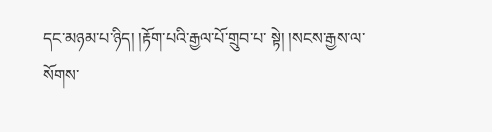དང་མཉམ་པ་ཉིད། །རྟོག་པའི་རྒྱལ་པོ་གྲུབ་པ་ སྟེ། །སངས་རྒྱས་ལ་སོགས་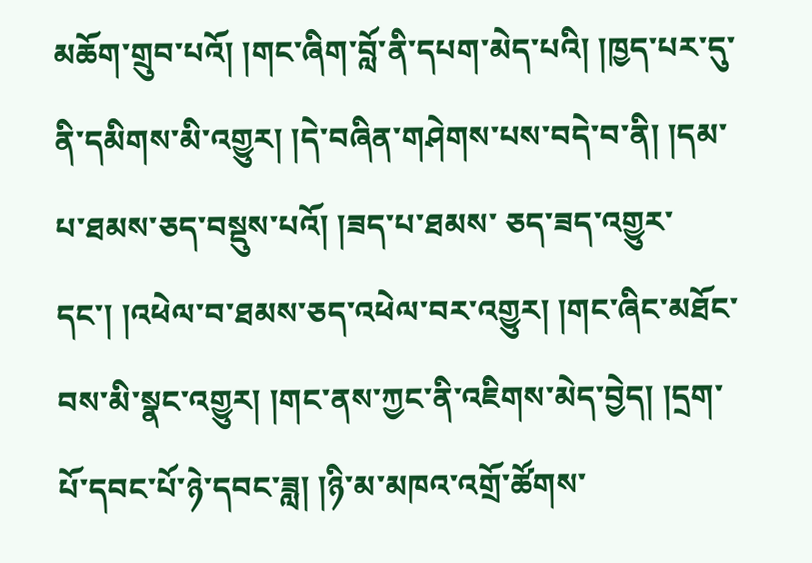མཆོག་གྲུབ་པའོ། །གང་ཞིག་བློ་ནི་དཔག་མེད་པའི། །ཁྱད་པར་དུ་ནི་དམིགས་མི་འགྱུར། །དེ་བཞིན་གཤེགས་པས་བདེ་བ་ནི། །དམ་པ་ཐམས་ཅད་བསྡུས་པའོ། །ཟད་པ་ཐམས་ ཅད་ཟད་འགྱུར་དང་། །འཕེལ་བ་ཐམས་ཅད་འཕེལ་བར་འགྱུར། །གང་ཞིང་མཐོང་བས་མི་སྣང་འགྱུར། །གང་ནས་ཀྱང་ནི་འཇིགས་མེད་བྱེད། །དྲག་པོ་དབང་པོ་ཉེ་དབང་ཟླ། །ཉི་མ་མཁའ་འགྲོ་ཚོགས་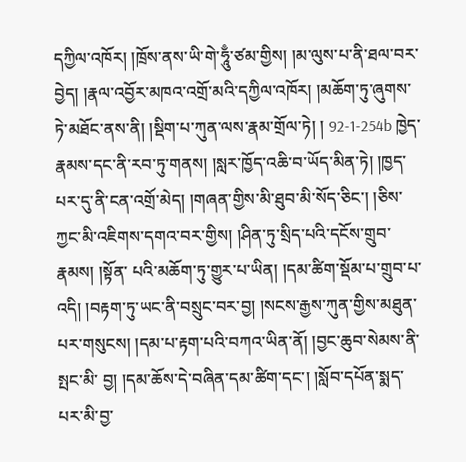དཀྱིལ་འཁོར། །ཁྲོས་ནས་ཡི་གེ་ཧཱུྃ་ཙམ་གྱིས། །མ་ལུས་པ་ནི་ཐལ་བར་བྱེད། །རྣལ་འབྱོར་མཁའ་འགྲོ་མའི་དཀྱིལ་འཁོར། །མཆོག་ཏུ་ཞུགས་ཏེ་མཐོང་ནས་ནི། །སྡིག་པ་ཀུན་ལས་རྣམ་གྲོལ་ཏེ། ། 92-1-254b ཁྱེད་རྣམས་དང་ནི་རབ་ཏུ་གནས། །སླར་ཁྱོད་འཆི་བ་ཡོད་མིན་ཏེ། །ཁྱད་པར་དུ་ནི་ངན་འགྲོ་མེད། །གཞན་གྱིས་མི་ཐུབ་མི་སོད་ཅིང་། །ཅིས་ཀྱང་མི་འཇིགས་དགའ་བར་གྱིས། །ཤིན་ཏུ་སྲིད་པའི་དངོས་གྲུབ་རྣམས། །སྟོན་ པའི་མཆོག་ཏུ་གྱུར་པ་ཡིན། །དམ་ཚིག་སྡོམ་པ་གྲུབ་པ་འདི། །བརྟག་ཏུ་ཡང་ནི་བསྲུང་བར་བྱ། །སངས་རྒྱས་ཀུན་གྱིས་མཐུན་པར་གསུངས། །དམ་པ་རྟག་པའི་བཀའ་ཡིན་ནོ། །བྱང་ཆུབ་སེམས་ནི་སྤང་མི་ བྱ། །དམ་ཆོས་དེ་བཞིན་དམ་ཚིག་དང་། །སློབ་དཔོན་སྨད་པར་མི་བྱ་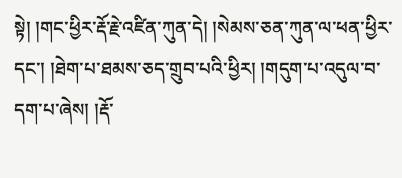སྟེ། །གང་ཕྱིར་རྡོ་རྗེ་འཛིན་ཀུན་དེ། །སེམས་ཅན་ཀུན་ལ་ཕན་ཕྱིར་དང་། །ཐེག་པ་ཐམས་ཅད་གྲུབ་པའི་ཕྱིར། །གདུག་པ་འདུལ་བ་ དག་པ་ཞེས། །རྡོ་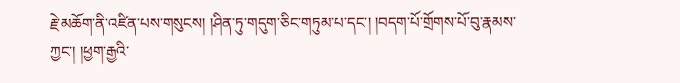རྗེ་མཆོག་ནི་འཛིན་པས་གསུངས། །ཤིན་ཏུ་གདུག་ཅིང་གཏུམ་པ་དང་། །བདག་པོ་གྲོགས་པོ་བུ་རྣམས་ཀྱང་། །ཕྱག་རྒྱའི་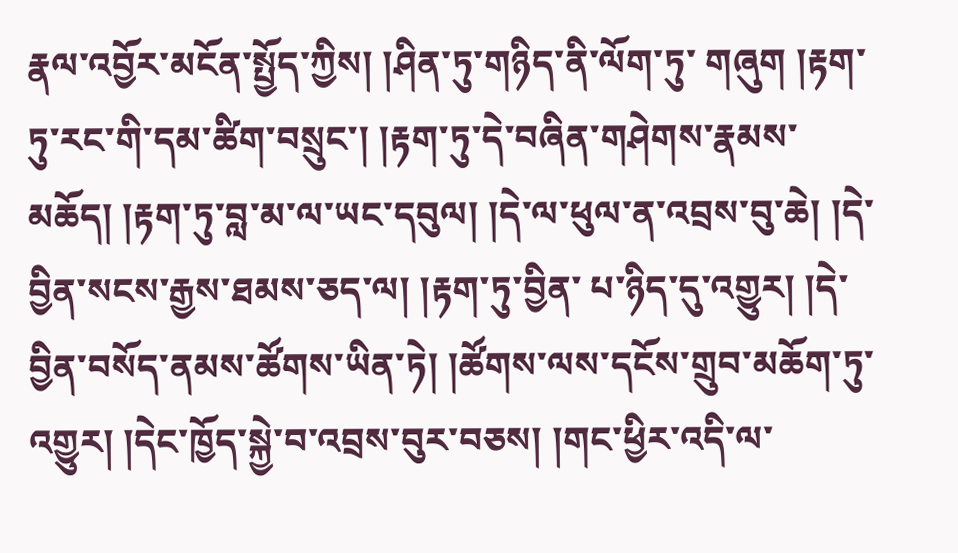རྣལ་འབྱོར་མངོན་སྤྱོད་ཀྱིས། །ཤིན་ཏུ་གཉིད་ནི་ལོག་ཏུ་ གཞུག །རྟག་ཏུ་རང་གི་དམ་ཚིག་བསྲུང་། །རྟག་ཏུ་དེ་བཞིན་གཤེགས་རྣམས་མཆོད། །རྟག་ཏུ་བླ་མ་ལ་ཡང་དབུལ། །དེ་ལ་ཕུལ་ན་འབྲས་བུ་ཆེ། །དེ་བྱིན་སངས་རྒྱས་ཐམས་ཅད་ལ། །རྟག་ཏུ་བྱིན་ པ་ཉིད་དུ་འགྱུར། །དེ་བྱིན་བསོད་ནམས་ཚོགས་ཡིན་ཏེ། །ཚོགས་ལས་དངོས་གྲུབ་མཆོག་ཏུ་འགྱུར། །དེང་ཁྱོད་སྐྱེ་བ་འབྲས་བུར་བཅས། །གང་ཕྱིར་འདི་ལ་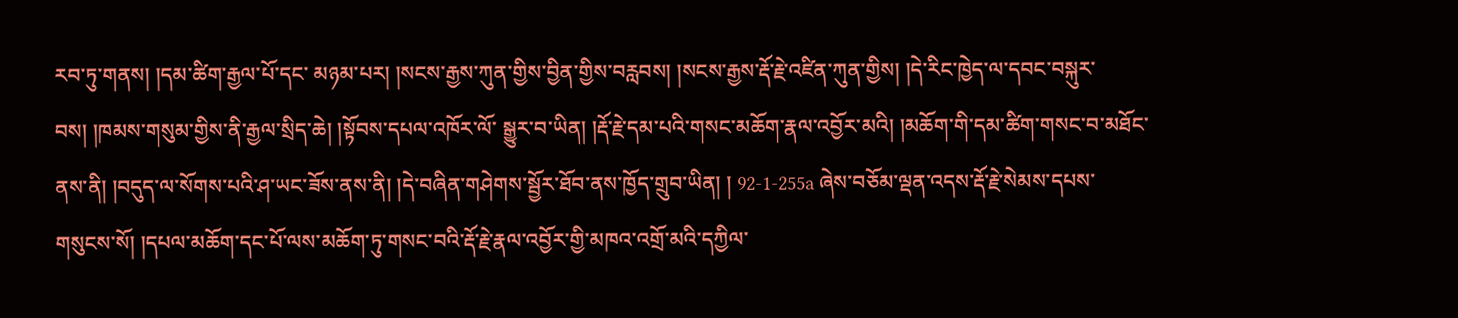རབ་ཏུ་གནས། །དམ་ཚིག་རྒྱལ་པོ་དང་ མཉམ་པར། །སངས་རྒྱས་ཀུན་གྱིས་བྱིན་གྱིས་བརླབས། །སངས་རྒྱས་རྡོ་རྗེ་འཛིན་ཀུན་གྱིས། །དེ་རིང་ཁྱེད་ལ་དབང་བསྐུར་བས། །ཁམས་གསུམ་གྱིས་ནི་རྒྱལ་སྲིད་ཆེ། །སྟོབས་དཔལ་འཁོར་ལོ་ སྒྱུར་བ་ཡིན། །རྡོ་རྗེ་དམ་པའི་གསང་མཆོག་རྣལ་འབྱོར་མའི། །མཆོག་གི་དམ་ཚིག་གསང་བ་མཐོང་ནས་ནི། །བདུད་ལ་སོགས་པའི་ཤ་ཡང་ཟོས་ནས་ནི། །དེ་བཞིན་གཤེགས་སྦྱོར་ཐོབ་ནས་ཁྱོད་གྲུབ་ཡིན། ། 92-1-255a ཞེས་བཅོམ་ལྡན་འདས་རྡོ་རྗེ་སེམས་དཔས་གསུངས་སོ། །དཔལ་མཆོག་དང་པོ་ལས་མཆོག་ཏུ་གསང་བའི་རྡོ་རྗེ་རྣལ་འབྱོར་གྱི་མཁའ་འགྲོ་མའི་དཀྱིལ་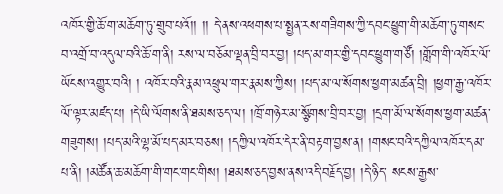འཁོར་གྱི་ཆོ་ག་མཆོག་ཏུ་གྲུབ་པའོ།། །། དེ་ནས་འཕགས་པ་སྤྱན་རས་གཟིགས་ཀྱི་དབང་ཕྱུག་གི་མཆོག་ཏུ་གསང་བ་འགྲོ་བ་འདུལ་བའི་ཆོ་ག་ནི། རས་ལ་བཅོམ་ལྡན་བྲི་བར་བྱ། །པད་མ་གར་གྱི་དབང་ཕྱུག་གཙོ། །གློག་གི་འཁོར་ལོ་ཡོངས་འགྱུར་བའི། ། འཁོར་བའི་རྣམ་འཕྲུལ་གར་རྣམས་ཀྱིས། །པད་མ་ལ་སོགས་ཕྱག་མཚན་བྲི། །ཕྱག་རྒྱ་འཁོར་ལོ་ལྟར་མཛད་པ། །དེ་ཡི་ལོགས་ནི་ཐམས་ཅད་ལ། །ཁྲོ་གཉེར་མ་སྩོགས་བྲི་བར་བྱ། །དྲག་མོ་ལ་སོགས་ཕྱག་མཚན་ གཟུགས། །པད་མའི་ལྷ་མོ་པད་མར་བཅས། །དཀྱིལ་འཁོར་དེར་ནི་བརྟག་བྱས་ན། །གསང་བའི་དཀྱིལ་འཁོར་དམ་པ་ནི། །མཚོན་ཆ་མཆོག་གི་གང་གང་གིས། །ཐམས་ཅད་བྱས་ནས་འདི་བརྗོད་བྱ། །དེ་ཉིད་ སངས་རྒྱས་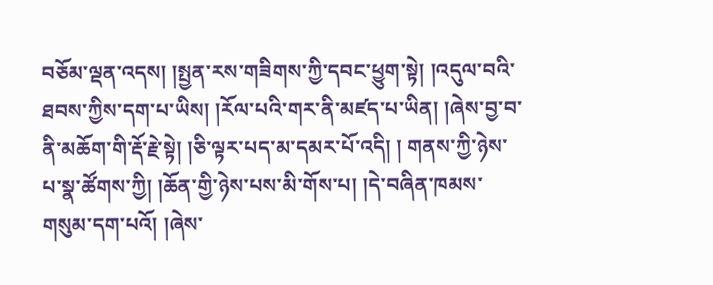བཅོམ་ལྡན་འདས། །སྤྱན་རས་གཟིགས་ཀྱི་དབང་ཕྱུག་སྟེ། །འདུལ་བའི་ཐབས་ཀྱིས་དག་པ་ཡིས། །རོལ་པའི་གར་ནི་མཛད་པ་ཡིན། །ཞེས་བྱ་བ་ནི་མཆོག་གི་རྡོ་རྗེ་སྟེ། །ཅི་ལྟར་པད་མ་དམར་པོ་འདི། ། གནས་ཀྱི་ཉེས་པ་སྣ་ཚོགས་ཀྱི། །ཆོན་གྱི་ཉེས་པས་མི་གོས་པ། །དེ་བཞིན་ཁམས་གསུམ་དག་པའོ། །ཞེས་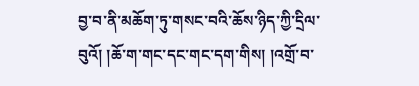བྱ་བ་ནི་མཆོག་ཏུ་གསང་བའི་ཆོས་ཉིད་ཀྱི་དྲིལ་བུའོ། །ཆོ་ག་གང་དང་གང་དག་གིས། །འགྲོ་བ་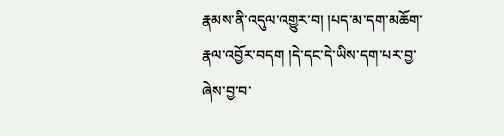རྣམས་ནི་འདུལ་འགྱུར་བ། །པད་མ་དག་མཆོག་རྣལ་འབྱོར་བདག །དེ་དང་དེ་ཡིས་དག་པར་བྱ་ཞེས་བྱ་བ་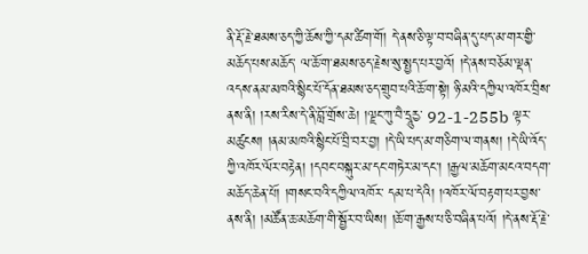ནི་རྡོ་རྗེ་ཐམས་ཅད་ཀྱི་ཆོས་ཀྱི་དམ་ཚིག་གོ། དེ་ནས་ཅི་ལྟ་བ་བཞིན་དུ་པད་མ་གར་གྱི་མཆོད་པས་མཆོད་ ལ་ཆོ་ག་ཐམས་ཅད་རྗེས་སུ་སྤྱད་པར་བྱའོ། །དེ་ནས་བཅོམ་ལྡན་འདས་ནམ་མཁའི་སྙིང་པོ་དོན་ཐམས་ཅད་གྲུབ་པའི་ཆོ་ག་སྟེ། ཉི་མའི་དཀྱིལ་འཁོར་བྲིས་ནས་ནི། །རས་རིས་དེ་ནི་བློ་གྲོས་ཆེ། །ལྗང་ཀུ་བཻ་དྲཱུརྱ་ 92-1-255b ལྟར་མཚུངས། །ནམ་མཁའི་སྙིང་པོ་བྲི་བར་བྱ། །དེ་ཡི་པད་མ་གཅིག་ལ་གནས། །དེ་ཡི་འོད་ཀྱི་འཁོར་ལོར་བརྟེན། །དབང་བསྐུར་མ་དང་གཏེར་མ་དང་། །རྒྱལ་མཆོག་མངའ་བདག་མཆོད་ཆེན་པོ། །གསང་བའི་དཀྱིལ་འཁོར་ དམ་པ་དེའི། །འཁོར་ལོ་བརྟག་པར་བྱས་ནས་ནི། །མཚོན་ཆ་མཆོག་གི་སྦྱོར་བ་ཡིས། །ཆོ་ག་རྒྱས་པ་ཅི་བཞིན་པའོ། །དེ་ནས་རྡོ་རྗེ་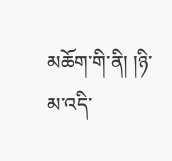མཆོག་གི་ནི། །ཉི་མ་འདི་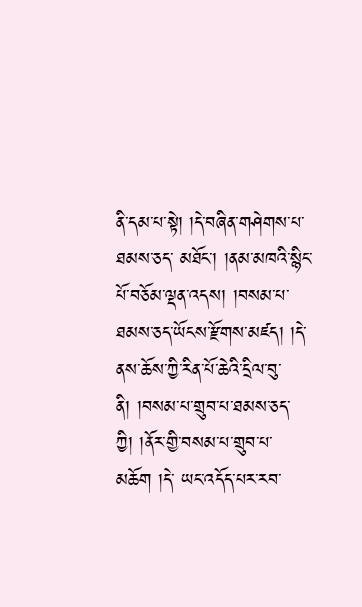ནི་དམ་པ་སྟེ། །དེ་བཞིན་གཤེགས་པ་ཐམས་ཅད་ མཐོང་། །ནམ་མཁའི་སྙིང་པོ་བཅོམ་ལྡན་འདས། །བསམ་པ་ཐམས་ཅད་ཡོངས་རྫོགས་མཛད། །དེ་ནས་ཆོས་ཀྱི་རིན་པོ་ཆེའི་དྲིལ་བུ་ནི། །བསམ་པ་གྲུབ་པ་ཐམས་ཅད་ཀྱི། །ནོར་གྱི་བསམ་པ་གྲུབ་པ་མཆོག །དེ་ ཡང་འདོད་པར་རབ་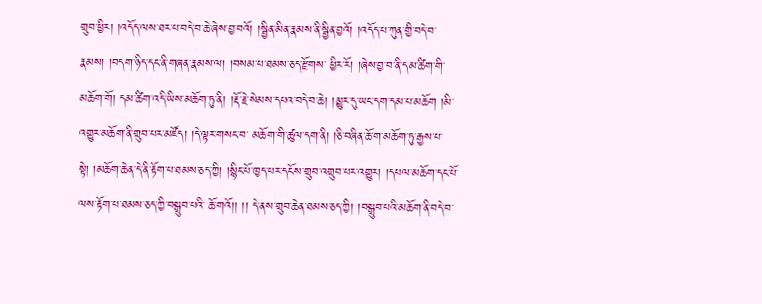གྲུབ་ཕྱིར། །འདོད་ལས་ཐར་པ་བདེ་བ་ཆེ་ཞེས་བྱ་བའོ། །སྦྱིན་མིན་རྣམས་ནི་སྦྱིན་བྱའོ། །འདོད་པ་ཀུན་གྱི་བདེ་བ་རྣམས། །བདག་ཉིད་དང་ནི་གཞན་རྣམས་ལ། །བསམ་པ་ཐམས་ཅད་རྫོགས་ ཕྱིར་རོ། །ཞེས་བྱ་བ་ནི་དམ་ཚིག་གི་མཆོག་གོ། དམ་ཚིག་འདི་ཡིས་མཆོག་ཏུ་ནི། །རྡོ་རྗེ་སེམས་དཔའ་བདེ་བ་ཆེ། །མྱུར་དུ་ཡང་དག་དམ་པ་མཆོག །མི་འགྱུར་མཆོག་ནི་གྲུབ་པར་མཛོད། །དེ་ལྟར་གསང་བ་ མཆོག་གི་ཚུལ་དག་ནི། །ཅི་བཞིན་ཆོ་ག་མཆོག་ཏུ་རྒྱས་པ་སྟེ། །མཆོག་ཆེན་དེ་ནི་རྟོག་པ་ཐམས་ཅད་ཀྱི། །སྙིང་པོ་ཁྱད་པར་དངོས་གྲུབ་འགྲུབ་པར་འགྱུར། །དཔལ་མཆོག་དང་པོ་ལས་རྟོག་པ་ཐམས་ཅད་ཀྱི་བསྒྲུབ་པའི་ ཆོ་གའོ།། །། དེ་ནས་གྲུབ་ཆེན་ཐམས་ཅད་ཀྱི། །བསྒྲུབ་པའི་མཆོག་ནི་བདེ་བ་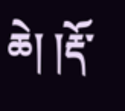ཆེ། །རྡོ་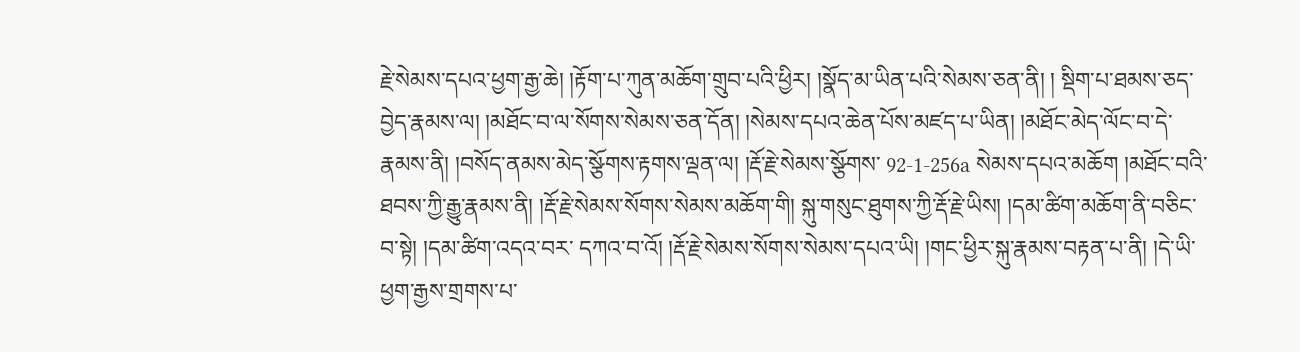རྗེ་སེམས་དཔའ་ཕྱག་རྒྱ་ཆེ། །རྟོག་པ་ཀུན་མཆོག་གྲུབ་པའི་ཕྱིར། །སྣོད་མ་ཡིན་པའི་སེམས་ཅན་ནི། ། སྡིག་པ་ཐམས་ཅད་བྱེད་རྣམས་ལ། །མཐོང་བ་ལ་སོགས་སེམས་ཅན་དོན། །སེམས་དཔའ་ཆེན་པོས་མཛད་པ་ཡིན། །མཐོང་མེད་ལོང་བ་དེ་རྣམས་ནི། །བསོད་ནམས་མེད་སྩོགས་རྟགས་ལྡན་ལ། །རྡོ་རྗེ་སེམས་སྩོགས་ 92-1-256a སེམས་དཔའ་མཆོག །མཐོང་བའི་ཐབས་ཀྱི་རྒྱུ་རྣམས་ནི། །རྡོ་རྗེ་སེམས་སོགས་སེམས་མཆོག་གི། སྐུ་གསུང་ཐུགས་ཀྱི་རྡོ་རྗེ་ཡིས། །དམ་ཚིག་མཆོག་ནི་བཅིང་བ་སྟེ། །དམ་ཚིག་འདའ་བར་ དཀའ་བ་འོ། །རྡོ་རྗེ་སེམས་སོགས་སེམས་དཔའ་ཡི། །གང་ཕྱིར་སྐུ་རྣམས་བརྟན་པ་ནི། །དེ་ཡི་ཕྱག་རྒྱས་གྲགས་པ་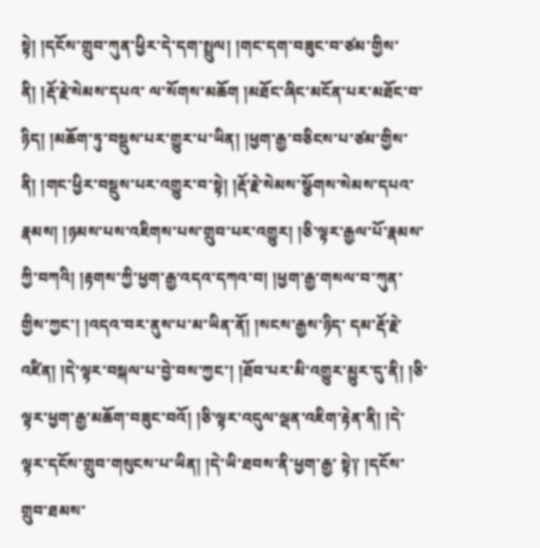སྟེ། །དངོས་གྲུབ་ཀུན་ཕྱིར་དེ་དག་སྤྲུལ། །གང་དག་བཟུང་བ་ཙམ་གྱིས་ནི། །རྡོ་རྗེ་སེམས་དཔའ་ ལ་སོགས་མཆོག །མཐོང་ཞིང་མངོན་པར་མཐོང་བ་ཉིད། །མཆོག་ཏུ་བསྡུས་པར་གྱུར་པ་ཡིན། །ཕྱག་རྒྱ་བཅིངས་པ་ཙམ་གྱིས་ནི། །གང་ཕྱིར་བསྡུས་པར་འགྱུར་བ་སྟེ། །རྡོ་རྗེ་སེམས་སྩོགས་སེམས་དཔའ་ རྣམས། །ཉམས་པས་འཇིགས་པས་གྲུབ་པར་འགྱུར། །ཅི་ལྟར་རྒྱལ་པོ་རྣམས་ཀྱི་བཀའི། །རྟགས་ཀྱི་ཕྱག་རྒྱ་འདའ་དཀའ་བ། །ཕྱག་རྒྱ་གསལ་བ་ཀུན་གྱིས་ཀྱང་། །འདའ་བར་ནུས་པ་མ་ཡིན་ནོ། །སངས་རྒྱས་ཉིད་ དམ་རྡོ་རྗེ་འཛིན། །དེ་ལྟར་བསྐལ་པ་བྱེ་བས་ཀྱང་། །ཐོབ་པར་མི་འགྱུར་མྱུར་དུ་ནི། །ཅི་ལྟར་ཕྱག་རྒྱ་མཆོག་བཟུང་བའོ། །ཅི་ལྟར་འདུལ་ལྡན་འཇིག་རྟེན་ནི། །དེ་ལྟར་དངོས་གྲུབ་གསུངས་པ་ཡིན། །དེ་ཡི་ཐབས་ནི་ཕྱག་རྒྱ་ སྟེ༑ །དངོས་གྲུབ་ཐམས་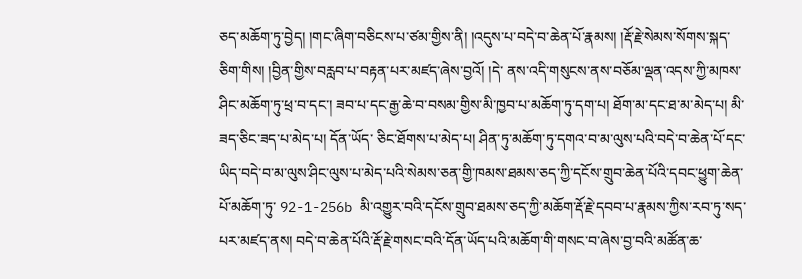ཅད་མཆོག་ཏུ་བྱེད། །གང་ཞིག་བཅིངས་པ་ཙམ་གྱིས་ནི། །འདུས་པ་བདེ་བ་ཆེན་པོ་རྣམས། །རྡོ་རྗེ་སེམས་སོགས་སྐད་ཅིག་གིས། །བྱིན་གྱིས་བརླབ་པ་བརྟན་པར་མཛད་ཞེས་བྱའོ། །དེ་ ནས་འདི་གསུངས་ནས་བཅོམ་ལྡན་འདས་ཀྱི་མཁས་ཤིང་མཆོག་ཏུ་ཕྲ་བ་དང་། ཟབ་པ་དང་རྒྱ་ཆེ་བ་བསམ་གྱིས་མི་ཁྱབ་པ་མཆོག་ཏུ་དག་པ། ཐོག་མ་དང་ཐ་མ་མེད་པ། མི་ཟད་ཅིང་ཟད་པ་མེད་པ། དོན་ཡོད་ ཅིང་ཐོགས་པ་མེད་པ། ཤིན་ཏུ་མཆོག་ཏུ་དགའ་བ་མ་ལུས་པའི་བདེ་བ་ཆེན་པོ་དང་ཡིད་བདེ་བ་མ་ལུས་ཤིང་ལུས་པ་མེད་པའི་སེམས་ཅན་གྱི་ཁམས་ཐམས་ཅད་ཀྱི་དངོས་གྲུབ་ཆེན་པོའི་དབང་ཕྱུག་ཆེན་པོ་མཆོག་ཏུ་ 92-1-256b མི་འགྱུར་བའི་དངོས་གྲུབ་ཐམས་ཅད་ཀྱི་མཆོག་རྡོ་རྗེ་དབབ་པ་རྣམས་ཀྱིས་རབ་ཏུ་སད་པར་མཛད་ནས། བདེ་བ་ཆེན་པོའི་རྡོ་རྗེ་གསང་བའི་དོན་ཡོད་པའི་མཆོག་གི་གསང་བ་ཞེས་བྱ་བའི་མཚོན་ཆ་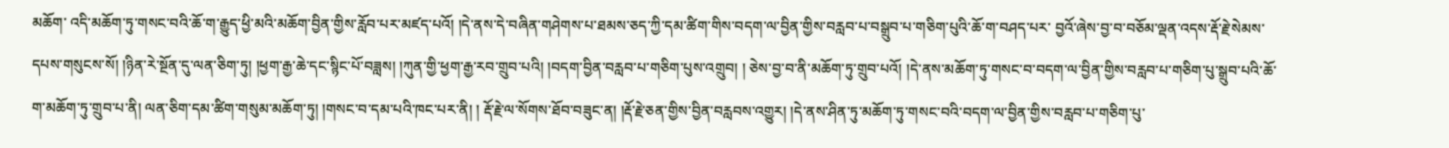མཆོག་ འདི་མཆོག་ཏུ་གསང་བའི་ཆོ་ག་རྒྱུད་ཕྱི་མའི་མཆོག་བྱིན་གྱིས་རློབ་པར་མཛད་པའོ། །དེ་ནས་དེ་བཞིན་གཤེགས་པ་ཐམས་ཅད་ཀྱི་དམ་ཚིག་གིས་བདག་ལ་བྱིན་གྱིས་བརླབ་པ་བསྒྲུབ་པ་གཅིག་པུའི་ཆོ་ག་བཤད་པར་ བྱའོ་ཞེས་བྱ་བ་བཅོམ་ལྡན་འདས་རྡོ་རྗེ་སེམས་དཔས་གསུངས་སོ། །ཉིན་རེ་སྔོན་དུ་ལན་ཅིག་ཏུ། །ཕྱག་རྒྱ་ཆེ་དང་སྙིང་པོ་བཟླས། །ཀུན་གྱི་ཕྱག་རྒྱ་རབ་གྲུབ་པའི། །བདག་བྱིན་བརླབ་པ་གཅིག་པུས་འགྲུབ། ། ཅེས་བྱ་བ་ནི་མཆོག་ཏུ་གྲུབ་པའོ། །དེ་ནས་མཆོག་ཏུ་གསང་བ་བདག་ལ་བྱིན་གྱིས་བརླབ་པ་གཅིག་པུ་སྒྲུབ་པའི་ཆོ་ག་མཆོག་ཏུ་གྲུབ་པ་ནི། ལན་ཅིག་དམ་ཚིག་གསུམ་མཆོག་ཏུ། །གསང་བ་དམ་པའི་ཁང་པར་ནི། ། རྡོ་རྗེ་ལ་སོགས་ཐོབ་བཟུང་ན། །རྡོ་རྗེ་ཅན་གྱིས་བྱིན་བརླབས་འགྱུར། །དེ་ནས་ཤིན་ཏུ་མཆོག་ཏུ་གསང་བའི་བདག་ལ་བྱིན་གྱིས་བརླབ་པ་གཅིག་པུ་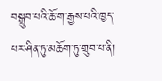བསྒྲུབ་པའི་ཆོ་ག་རྒྱས་པའི་ཁྱད་པར་ཤིན་ཏུ་མཆོག་ཏུ་གྲུབ་པ་ནི།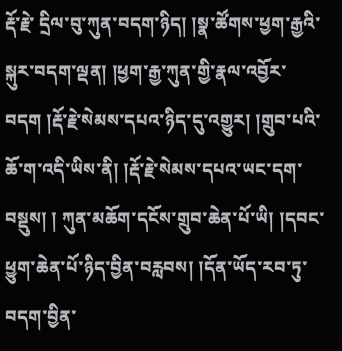རྡོ་རྗེ་ དྲིལ་བུ་ཀུན་བདག་ཉིད། །སྣ་ཚོགས་ཕྱག་རྒྱའི་སྐུར་བདག་ལྡན། །ཕྱག་རྒྱ་ཀུན་གྱི་རྣལ་འབྱོར་བདག །རྡོ་རྗེ་སེམས་དཔའ་ཉིད་དུ་འགྱུར། །གྲུབ་པའི་ཆོ་ག་འདི་ཡིས་ནི། །རྡོ་རྗེ་སེམས་དཔའ་ཡང་དག་བསྡུས། ། ཀུན་མཆོག་དངོས་གྲུབ་ཆེན་པོ་ཡི། །དབང་ཕྱུག་ཆེན་པོ་ཉིད་བྱིན་བརླབས། །དོན་ཡོད་རབ་ཏུ་བདག་བྱིན་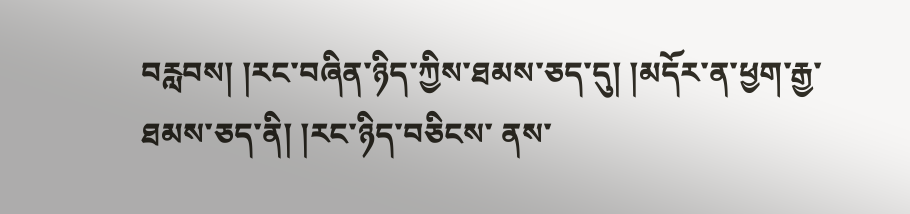བརླབས། །རང་བཞིན་ཉིད་ཀྱིས་ཐམས་ཅད་དུ། །མདོར་ན་ཕྱག་རྒྱ་ཐམས་ཅད་ནི། །རང་ཉིད་བཅིངས་ ནས་